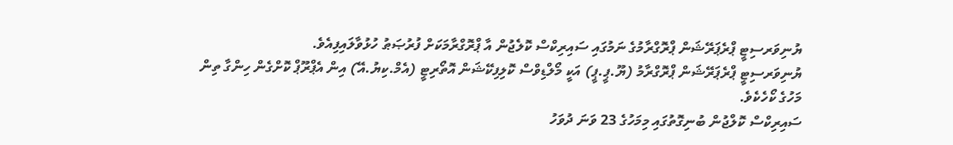ޔުނިވަރސިޓީ ޕްރެޕަރޭޝަން ޕްރޮގްރާމުގެ ނަމުގައި ސައިރިކްސް ކޮލެޖުން އާ ޕްރޮގްރާމަކަށް ފުރުޞަޠު ހުޅުވާލައިފިއެވެ.
ޔުނިވަރސިޓީ ޕްރެޕަރޭޝަން ޕްރޮގްރާމު (ޔޫ.ޕީ.ޕީ) އަކީ މޯލްޑިވްސް ކޮލިފިކޭޝަން އޮތޯރިޓީ (އެމް.ކިޔު.އޭ) އިން އެޕްރޫޕް ކޮށްގެން ހިންގާ ތިން މަހުގެ ކޯހެކެވެ.
ސައިރިކްސް ކޮލްޖުން ބުނިގޮތުގައި މިމަހުގެ 23 ވަނަ ދުވަހު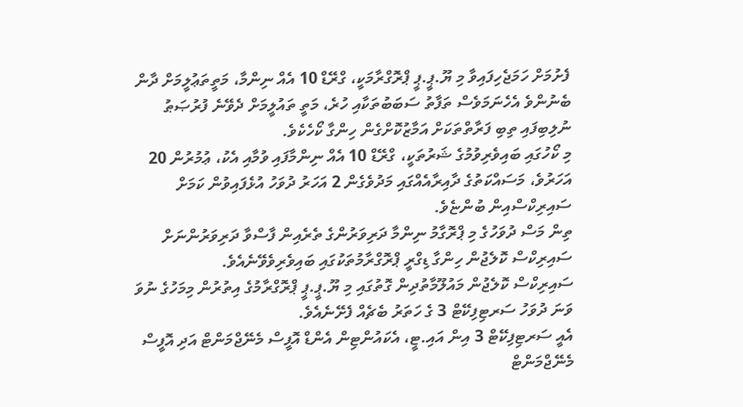ފެށުމަށް ހަމަޖެހިފައިވާ މި ޔޫ.ޕީ.ޕީ ޕްރޮގްރާމަކީ، ގްރޭޑް 10 އެއް ނިންމާ، މަތީތަޢުލީމަށް ދާން ބެނުންވެ އެހެނަމަވެސް ތަފާތު ސަބަބުތަކާއި ހުރެ، މަތީ ތައުލީމަށް ދެވޭނެ ފުރުޞަޠު ނުލިބިފައި ތިބި ފަރާތްތަކަށް އަމާޒުކޮށްގެން ހިންގާ ކޯހެކެވެ.
މި ކޯހުގައި ބައިވެރިވުމުގެ ޝަރުތަކީ، ގްރޭޑް 10 އެއް ނިންމާފައި ވުމާއި އެކު، ޢުމުރުން 20 އަހަރުވެ، މަސައްކަތުގެ ދާއިރާއެއްގައި މަދުވެގެން 2 އަހަރު ދުވަހު އުޅެފައިވުން ކަމަށް ސައިރިކްސްއިން ބުންޏެވެ.
ތިން މަސް ދުވަހުގެ މި ޕްރޮގާމު ނިންމާ ދަރިވަރުންގެ ތެރެއިން ފާސްވާ ދަރިވަރުންނަށް ސައިރިކްސް ކޮލެޖުން ހިންގާ ޑިގްރީ ޕްރޮގްރާމުތަކުގައި ބައިވެރިވެވޭނެއެވެ.
ސައިރިކްސް ކޮލެޖުން މައުލޫމާތުދިން ގޮތުގައި މި ޔޫ.ޕީ.ޕީ ޕްރޮގްރާމުގެ އިތުރުން މިމަހުގެ ނުވަ ވަނަ ދުވަހު ސަރޓިފިކޭޓް 3 ގެ ހަތަރު ބެޗެއް ފެށޭނެއެވެ.
އެއީ ސަރޓިފިކޭޓް 3 އިން އައި.ޓީ، އެކައުންޓިން އެންޑް އޮފީސް މެނޭޖްމަންޓް އަދި އޮފީސް މެނޭޖްމަންޓް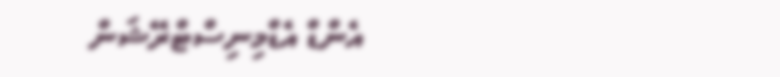އެންޑް އެޑްމިނިސްޓްރޭޝަން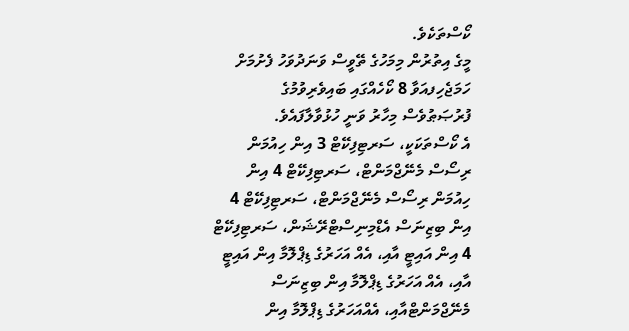ކޯސްތަކެވެ.
މީގެ އިތުރުން މިމަހުގެ ތޭވީސް ވަނަދުވަހު ފެށުމަށް ހަމަޖެހިފއަވާ 8 ކޯހެއްގައި ބައިވެރިވުމުގެ ފުރުޞަޠުވެސް މިހާރު ވަނީ ހުޅުވާލާފައެވެ.
އެ ކޯސްތަކަކީ، ސަރޓިފިކޭޓް 3 އިން ހިއުމަން ރިސޯސް މެނޭޖްމަންޓް، ސަރޓިފިކޭޓް 4 އިން ހިއުމަން ރިސޯސް މެނޭޖްމަންޓް، ސަރޓިފިކޭޓް 4 އިން ބިޒިނަސް އެޑްމިނިސްޓްރޭޝަން، ސަރޓިފިކޭޓް 4 އިން އައިޓީ އާއި، އެއް އަހަރުގެ ޑިޕްލޮމާ އިން އައިޓީ އާއި، އެއް އަހަރުގެ ޑިޕްލޮމާ އިން ބިޒިނަސް މެނޭޖްމަންޓްއާއި، އެއްއަހަރުގެ ޑިޕްލޮމާ އިން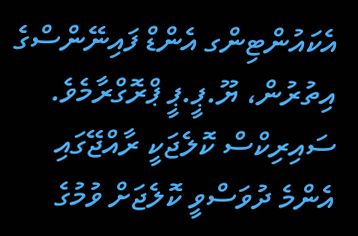އެކައުންޓިންގ އެންޑް ފައިނޭންސްގެ އިތުރުން، ޔޫ.ޕީ.ޕީ ޕްރޮގްރާމެވެ.
ސައިރިކްސް ކޮލެޖަކީ ރާއްޖޭގައި އެންމެ ދުވަސްވީ ކޮލެޖަށް ވުމުގެ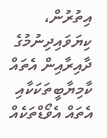އިތުރުން، ކިޔަވައިދިނުމުގެ ދާއިރާއިން އެތައް ކާމިޔާބީތަކަކާއި އެތައް އެވޯޑްތަކެއް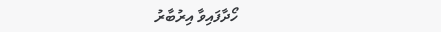ހޯދާފައިވާ އިރުބާރު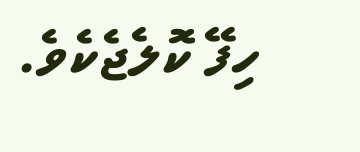ހިފޭ ކޮލެޖެކެވެ.